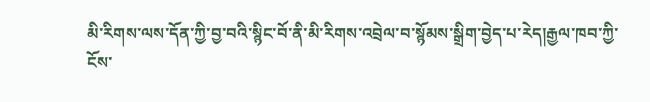མི་རིགས་ལས་དོན་ཀྱི་བྱ་བའི་སྙིང་བོ་ནི་མི་རིགས་འབྲེལ་བ་སྙོམས་སྒྲིག་བྱེད་པ་རེད།རྒྱལ་ཁབ་ཀྱི་ངོས་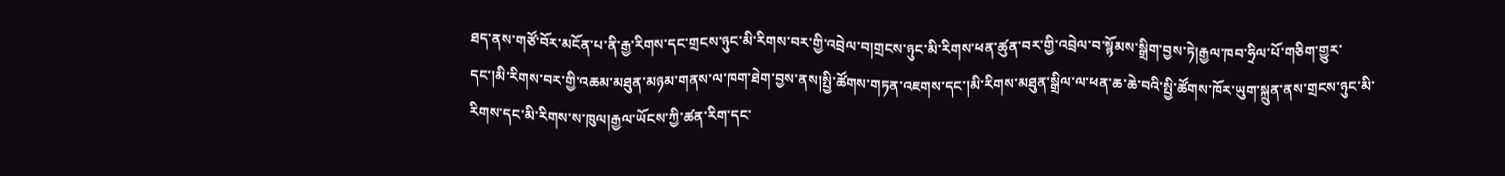ཐད་ནས་གཙོ་བོར་མངོན་པ་ནི་རྒྱ་རིགས་དང་གྲངས་ཉུང་མི་རིགས་བར་གྱི་འབྲེལ་བ།གྲངས་ཉུང་མི་རིགས་ཕན་ཚུན་བར་གྱི་འབྲེལ་བ་སྙོམས་སྒྲིག་བྱས་ཏེ།རྒྱལ་ཁབ་ཧྲིལ་པོ་གཅིག་གྱུར་དང་།མི་རིགས་བར་གྱི་འཆམ་མཐུན་མཉམ་གནས་ལ་ཁག་ཐེག་བྱས་ནས།སྤྱི་ཚོགས་གཏན་འཇགས་དང་།མི་རིགས་མཐུན་སྒྲིལ་ལ་ཕན་ཆ་ཆེ་བའི་སྤྱི་ཚོགས་ཁོར་ཡུག་སྐྲུན་ནས་གྲངས་ཉུང་མི་རིགས་དང་མི་རིགས་ས་ཁུལ།རྒྱལ་ཡོངས་ཀྱི་ཚན་རིག་དང་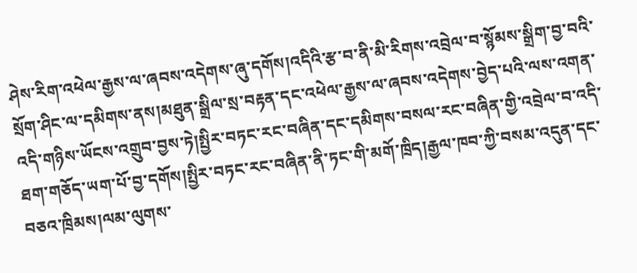ཤེས་རིག་འཕེལ་རྒྱས་ལ་ཞབས་འདེགས་ཞུ་དགོས།འདིའི་རྩ་བ་ནི་མི་རིགས་འབྲེལ་བ་སྙོམས་སྒྲིག་བྱ་བའི་སྲོག་ཤིང་ལ་དམིགས་ནས།མཐུན་སྒྲིལ་སྲ་བརྟན་དང་འཕེལ་རྒྱས་ལ་ཞབས་འདེགས་བྱེད་པའི་ལས་འགན་འདི་གཉིས་ཡོངས་འགྲུབ་བྱས་ཏེ།སྤྱིར་བཏང་རང་བཞིན་དང་དམིགས་བསལ་རང་བཞིན་གྱི་འབྲེལ་བ་འདི་ཐག་གཅོད་ཡག་པོ་བྱ་དགོས།སྤྱིར་བཏང་རང་བཞིན་ནི་ཏང་གི་མགོ་ཁྲིད།རྒྱལ་ཁབ་ཀྱི་བསམ་འདུན་དང་བཅའ་ཁྲིམས།ལམ་ལུགས་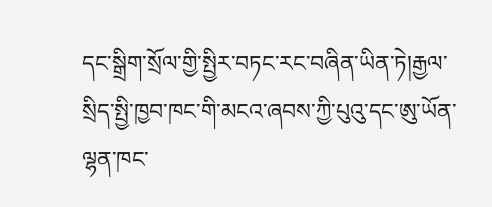དང་སྒྲིག་སྲོལ་གྱི་སྤྱིར་བཏང་རང་བཞིན་ཡིན་ཏེ།རྒྱལ་སྲིད་སྤྱི་ཁྱབ་ཁང་གི་མངའ་ཞབས་ཀྱི་པུའུ་དང་ཨུ་ཡོན་ལྷན་ཁང་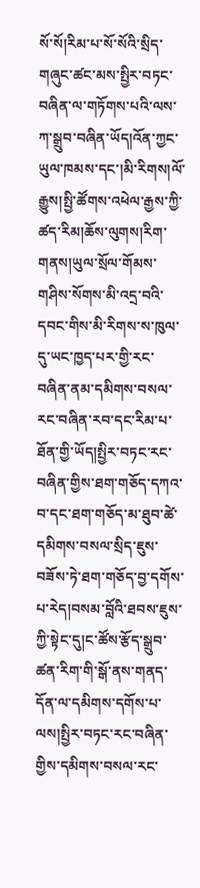སོ་སོ།རིམ་པ་སོ་སོའི་སྲིད་གཞུང་ཚང་མས་སྤྱིར་བཏང་བཞིན་ལ་གཏོགས་པའི་ལས་ཀ་སྒྲུབ་བཞིན་ཡོད།འོན་ཀྱང་ཡུལ་ཁམས་དང་།མི་རིགས།ལོ་རྒྱུས།སྤྱི་ཚོགས་འཕེལ་རྒྱས་ཀྱི་ཚད་རིམ།ཆོས་ལུགས།རིག་གནས།ཡུལ་སྲོལ་གོམས་གཤིས་སོགས་མི་འདྲ་བའི་དབང་གིས་མི་རིགས་ས་ཁུལ་དུ་ཡང་ཁྱད་པར་གྱི་རང་བཞིན་ནམ་དམིགས་བསལ་རང་བཞིན་རབ་དང་རིམ་པ་ཐོན་གྱི་ཡོད།སྤྱིར་བཏང་རང་བཞིན་གྱིས་ཐག་གཅོད་དཀའ་བ་དང་ཐག་གཅོད་མ་ཐུབ་ཚེ་དམིགས་བསལ་སྲིད་ཇུས་བཟོས་ཏེ་ཐག་གཅོད་བྱ་དགོས་པ་རེད།བསམ་བློའི་ཐབས་ཇུས་ཀྱི་སྟེང་དུ།ང་ཚོས་རྩོད་སྒྲུབ་ཚན་རིག་གི་སྒོ་ནས་གནད་དོན་ལ་དམིགས་དགོས་པ་ལས།སྤྱིར་བཏང་རང་བཞིན་གྱིས་དམིགས་བསལ་རང་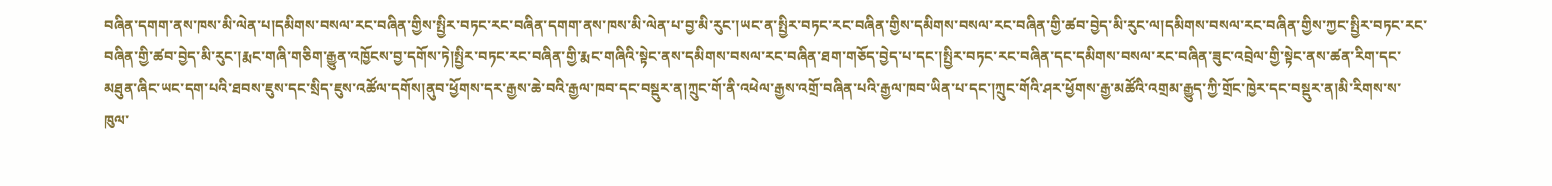བཞིན་དགག་ནས་ཁས་མི་ལེན་པ།དམིགས་བསལ་རང་བཞིན་གྱིས་སྤྱིར་བཏང་རང་བཞིན་དགག་ནས་ཁས་མི་ལེན་པ་བྱ་མི་རུང་།ཡང་ན་སྤྱིར་བཏང་རང་བཞིན་གྱིས་དམིགས་བསལ་རང་བཞིན་གྱི་ཚབ་བྱེད་མི་རུང་ལ།དམིགས་བསལ་རང་བཞིན་གྱིས་ཀྱང་སྤྱིར་བཏང་རང་བཞིན་གྱི་ཚབ་བྱེད་མི་རུང་།རྨང་གཞི་གཅིག་རྒྱུན་འཁྱོངས་བྱ་དགོས་ཏེ།སྤྱིར་བཏང་རང་བཞིན་གྱི་རྨང་གཞིའི་སྟེང་ནས་དམིགས་བསལ་རང་བཞིན་ཐག་གཅོད་བྱེད་པ་དང་།སྤྱིར་བཏང་རང་བཞིན་དང་དམིགས་བསལ་རང་བཞིན་ཟུང་འབྲེལ་གྱི་སྟེང་ནས་ཚན་རིག་དང་མཐུན་ཞིང་ཡང་དག་པའི་ཐབས་ཇུས་དང་སྲིད་ཇུས་འཚོལ་དགོས།ནུབ་ཕྱོགས་དར་རྒྱས་ཆེ་བའི་རྒྱལ་ཁབ་དང་བསྡུར་ན།ཀྲུང་གོ་ནི་འཕེལ་རྒྱས་འགྲོ་བཞིན་པའི་རྒྱལ་ཁབ་ཡིན་པ་དང་།ཀྲུང་གོའི་ཤར་ཕྱོགས་རྒྱ་མཚོའི་འགྲམ་རྒྱུད་ཀྱི་གྲོང་ཁྱེར་དང་བསྡུར་ན།མི་རིགས་ས་ཁུལ་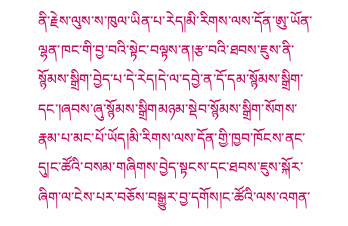ནི་རྗེས་ལུས་ས་ཁུལ་ཡིན་པ་རེད།མི་རིགས་ལས་དོན་ཨུ་ཡོན་ལྷན་ཁང་གི་བྱ་བའི་སྟེང་བལྟས་ན།རྩ་བའི་ཐབས་ཇུས་ནི་སྙོམས་སྒྲིག་བྱེད་པ་དེ་རེད།དེ་ལ་དབྱེ་ན་དོ་དམ་སྙོམས་སྒྲིག་དང་།ཞབས་ཞུ་སྙོམས་སྒྲིགམཉམ་སྡེབ་སྙོམས་སྒྲིག་སོགས་རྣམ་པ་མང་པོ་ཡོད།མི་རིགས་ལས་དོན་གྱི་ཁྱབ་ཁོངས་ནང་དུ།ང་ཚོའི་བསམ་གཞིགས་བྱེད་སྟངས་དང་ཐབས་ཇུས་སྐོར་ཞིག་ལ་ངེས་པར་བཅོས་བསྒྱུར་བྱ་དགོས།ང་ཚོའི་ལས་འགན་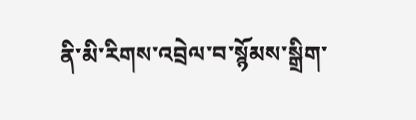ནི་མི་རིགས་འབྲེལ་བ་སྙོམས་སྒྲིག་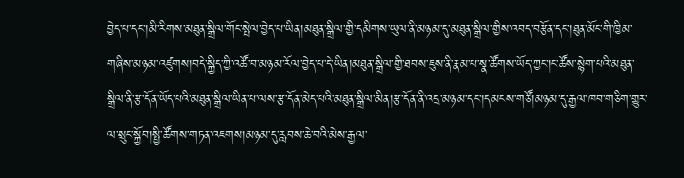བྱེད་པ་དང་།མི་རིགས་མཐུན་སྒྲིལ་གོང་སྤེལ་བྱེད་པ་ཡིན།མཐུན་སྒྲིལ་གྱི་དམིགས་ཡུལ་ནི་མཉམ་དུ་མཐུན་སྒྲིལ་གྱིས་འབད་བརྩོན་དང་།ཐུན་མོང་གི་ཁྱིམ་གཞིས་མཉམ་འཛུགས།བདེ་སྐྱིད་ཀྱི་འཚོ་བ་མཉམ་རོལ་བྱེད་པ་དེ་ཡིན།མཐུན་སྒྲིལ་གྱི་ཐབས་ཇུས་ནི་རྣམ་པ་སྣ་ཚོགས་ཡོད་ཀྱང་།ང་ཚོས་སྙེག་པའི་མཐུན་སྒྲིལ་ནི་རྩ་དོན་ཡོད་པའི་མཐུན་སྒྲིལ་ཡིན་པ་ལས་རྩ་དོན་མེད་པའི་མཐུན་སྒྲིལ་མིན།རྩ་དོན་ནི་འདྲ་མཉམ་དང་།དམངས་གཙོ།མཉམ་དུ་རྒྱལ་ཁབ་གཅིག་གྱུར་ལ་སྲུང་སྐྱོབ།སྤྱི་ཚོགས་གཏན་འཇགས།མཉམ་དུ་རླབས་ཆེ་བའི་མེས་རྒྱལ་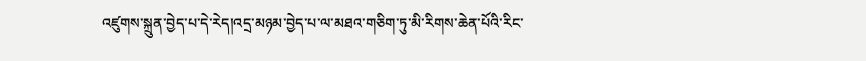འཛུགས་སྐྲུན་བྱེད་པ་དེ་རེད།འདྲ་མཉམ་བྱེད་པ་ལ་མཐའ་གཅིག་ཏུ་མི་རིགས་ཆེན་པོའི་རིང་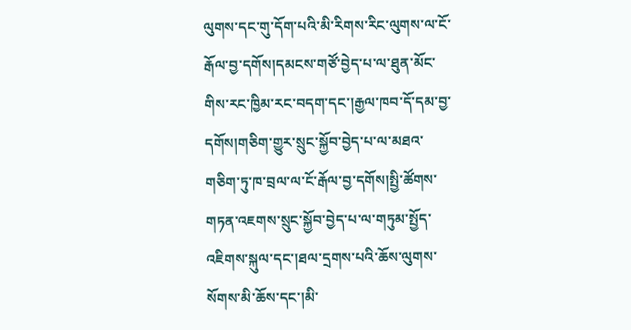ལུགས་དང་གུ་དོག་པའི་མི་རིགས་རིང་ལུགས་ལ་ངོ་རྒོལ་བྱ་དགོས།དམངས་གཙོ་བྱེད་པ་ལ་ཐུན་མོང་གིས་རང་ཁྱིམ་རང་བདག་དང་།རྒྱལ་ཁབ་དོ་དམ་བྱ་དགོས།གཅིག་གྱུར་སྲུང་སྐྱོབ་བྱེད་པ་ལ་མཐའ་གཅིག་ཏུ་ཁ་བྲལ་ལ་ངོ་རྒོལ་བྱ་དགོས།སྤྱི་ཚོགས་གཏན་འཇགས་སྲུང་སྐྱོབ་བྱེད་པ་ལ་གཏུམ་སྤྱོད་འཇིགས་སྐུལ་དང་།ཐལ་དྲགས་པའི་ཆོས་ལུགས་སོགས་མི་ཆོས་དང་།མི་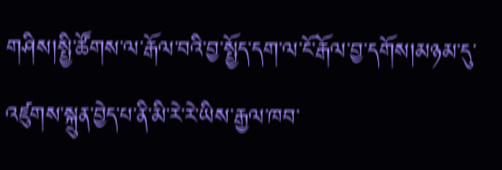གཤིས།སྤྱི་ཚོགས་ལ་རྒོལ་བའི་བྱ་སྤྱོད་དག་ལ་ངོ་རྒོལ་བྱ་དགོས།མཉམ་དུ་འཛུགས་སྐྲུན་བྱེད་པ་ནི་མི་རེ་རེ་ཡིས་རྒྱལ་ཁབ་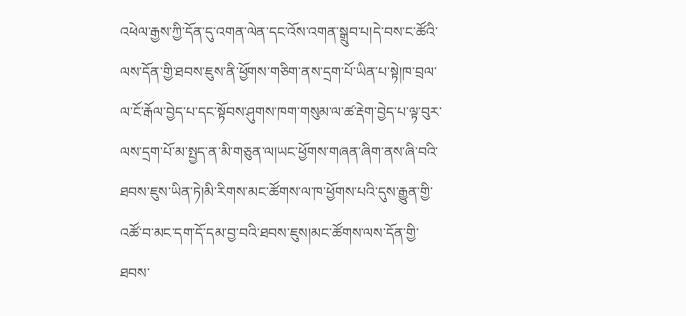འཕེལ་རྒྱས་ཀྱི་དོན་དུ་འགན་ལེན་དང་འོས་འགན་སྒྲུབ་པ།དེ་བས་ང་ཚོའི་ལས་དོན་གྱི་ཐབས་ཇུས་ནི་ཕྱོགས་གཅིག་ནས་དྲག་པོ་ཡིན་པ་སྟེ།ཁ་བྲལ་ལ་ངོ་རྒོལ་བྱེད་པ་དང་སྟོབས་ཤུགས་ཁག་གསུམ་ལ་ཚ་རྡེག་བྱེད་པ་ལྟ་བུར་ལས་དྲག་པོ་མ་སྤྱད་ན་མི་གཅུན་ལ།ཡང་ཕྱོགས་གཞན་ཞིག་ནས་ཞི་བའི་ཐབས་ཇུས་ཡིན་ཏེ།མི་རིགས་མང་ཚོགས་ལ་ཁ་ཕྱོགས་པའི་དུས་རྒྱུན་གྱི་འཚོ་བ་མང་དག་དོ་དམ་བྱ་བའི་ཐབས་ཇུས།མང་ཚོགས་ལས་དོན་གྱི་ཐབས་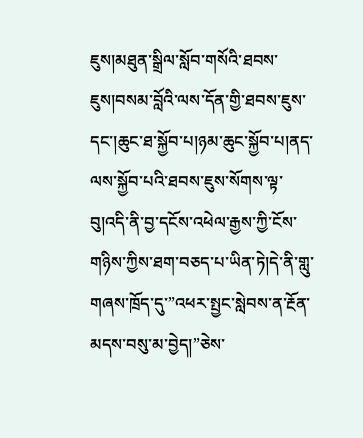ཇུས།མཐུན་སྒྲིལ་སློབ་གསོའི་ཐབས་ཇུས།བསམ་བློའི་ལས་དོན་གྱི་ཐབས་ཇུས་དང་།ཆུང་ཐ་སྐྱོབ་པ།ཉམ་ཆུང་སྐྱོབ་པ།ནད་ལས་སྐྱོབ་པའི་ཐབས་ཇུས་སོགས་ལྟ་བུ།འདི་ནི་བྱ་དངོས་འཕེལ་རྒྱས་ཀྱི་ངོས་གཉིས་ཀྱིས་ཐག་བཅད་པ་ཡིན་ཏེ།དེ་ནི་གླུ་གཞས་ཁྲོད་དུ་”འཕར་སྤྱང་སླེབས་ན་རྔོན་མདས་བསུ་མ་བྱེད།”ཅེས་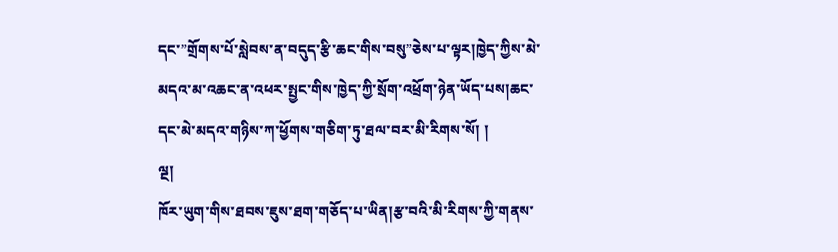དང་”གྲོགས་པོ་སླེབས་ན་བདུད་རྩི་ཆང་གིས་བསུ”ཅེས་པ་ལྟར།ཁྱེད་ཀྱིས་མེ་མདའ་མ་འཆང་ན་འཕར་སྤྱང་གིས་ཁྱེད་ཀྱི་སྲོག་འཕྲོག་ཉེན་ཡོད་པས།ཆང་དང་མེ་མདའ་གཉིས་ཀ་ཕྱོགས་གཅིག་ཏུ་ཐལ་བར་མི་རིགས་སོ། །
ལྔ།
ཁོར་ཡུག་གིས་ཐབས་ཇུས་ཐག་གཅོད་པ་ཡིན།རྩ་བའི་མི་རིགས་ཀྱི་གནས་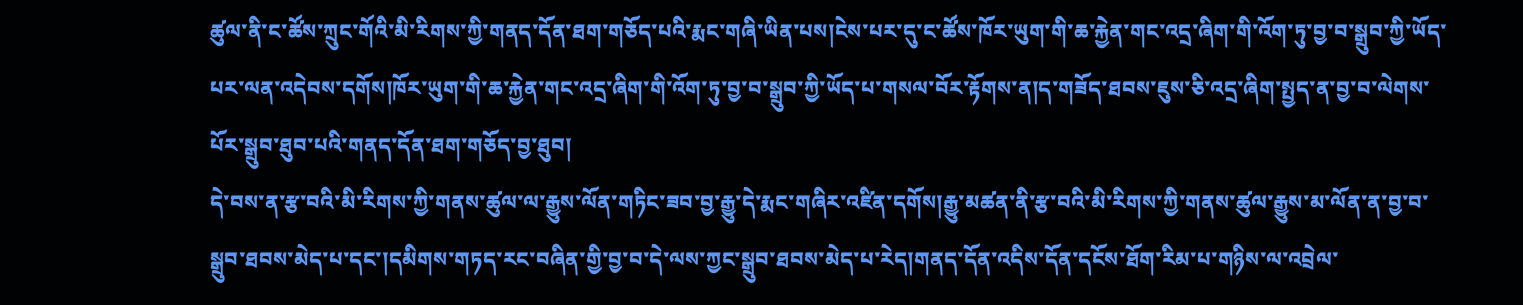ཚུལ་ནི་ང་ཚོས་ཀྲུང་གོའི་མི་རིགས་ཀྱི་གནད་དོན་ཐག་གཅོད་པའི་རྨང་གཞི་ཡིན་པས།ངེས་པར་དུ་ང་ཚོས་ཁོར་ཡུག་གི་ཆ་རྐྱེན་གང་འདྲ་ཞིག་གི་འོག་ཏུ་བྱ་བ་སྒྲུབ་ཀྱི་ཡོད་པར་ལན་འདེབས་དགོས།ཁོར་ཡུག་གི་ཆ་རྐྱེན་གང་འདྲ་ཞིག་གི་འོག་ཏུ་བྱ་བ་སྒྲུབ་ཀྱི་ཡོད་པ་གསལ་བོར་རྟོགས་ན།ད་གཟོད་ཐབས་ཇུས་ཅི་འདྲ་ཞིག་སྤྱད་ན་བྱ་བ་ལེགས་པོར་སྒྲུབ་ཐུབ་པའི་གནད་དོན་ཐག་གཅོད་བྱ་ཐུབ།
དེ་བས་ན་རྩ་བའི་མི་རིགས་ཀྱི་གནས་ཚུལ་ལ་རྒྱུས་ལོན་གཏིང་ཟབ་བྱ་རྒྱུ་དེ་རྨང་གཞིར་འཛིན་དགོས།རྒྱུ་མཚན་ནི་རྩ་བའི་མི་རིགས་ཀྱི་གནས་ཚུལ་རྒྱུས་མ་ལོན་ན་བྱ་བ་སྒྲུབ་ཐབས་མེད་པ་དང་།དམིགས་གཏད་རང་བཞིན་གྱི་བྱ་བ་དེ་ལས་ཀྱང་སྒྲུབ་ཐབས་མེད་པ་རེད།གནད་དོན་འདིས་དོན་དངོས་ཐོག་རིམ་པ་གཉིས་ལ་འབྲེལ་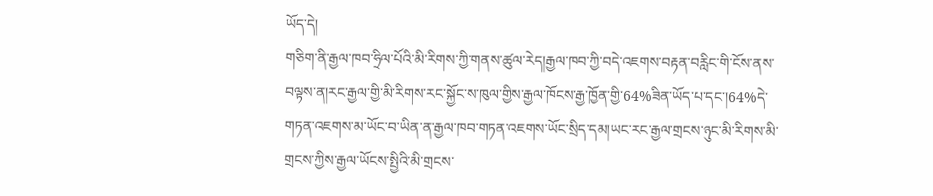ཡོད་དེ།
གཅིག་ནི་རྒྱལ་ཁབ་ཧྲིལ་པོའི་མི་རིགས་ཀྱི་གནས་ཚུལ་རེད།རྒྱལ་ཁབ་ཀྱི་བདེ་འཇགས་བརྟན་བརླིང་གི་ངོས་ནས་བལྟས་ན།རང་རྒྱལ་གྱི་མི་རིགས་རང་སྐྱོང་ས་ཁུལ་གྱིས་རྒྱལ་ཁོངས་རྒྱ་ཁྱོན་གྱི་64%ཟིན་ཡོད་པ་དང་།64%དེ་གཏན་འཇགས་མ་ཡོང་བ་ཡིན་ན་རྒྱལ་ཁབ་གཏན་འཇགས་ཡོང་སྲིད་དམ།ཡང་རང་རྒྱལ་གྲངས་ཉུང་མི་རིགས་མི་གྲངས་ཀྱིས་རྒྱལ་ཡོངས་སྤྱིའི་མི་གྲངས་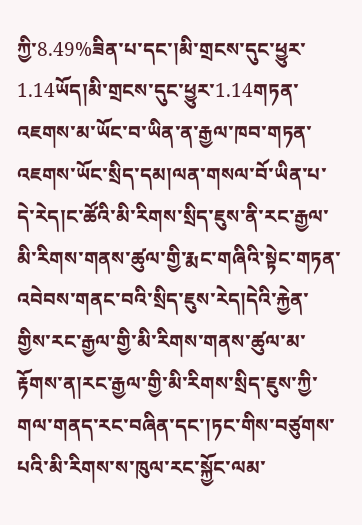ཀྱི་8.49%ཟིན་པ་དང་།མི་གྲངས་དུང་ཕྱུར་1.14ཡོད།མི་གྲངས་དུང་ཕྱུར་1.14གཏན་འཇགས་མ་ཡོང་བ་ཡིན་ན་རྒྱལ་ཁབ་གཏན་འཇགས་ཡོང་སྲིད་དམ།ལན་གསལ་བོ་ཡིན་པ་དེ་རེད།ང་ཚོའི་མི་རིགས་སྲིད་ཇུས་ནི་རང་རྒྱལ་མི་རིགས་གནས་ཚུལ་གྱི་རྨང་གཞིའི་སྟེང་གཏན་འབེབས་གནང་བའི་སྲིད་ཇུས་རེད།དེའི་རྐྱེན་གྱིས་རང་རྒྱལ་གྱི་མི་རིགས་གནས་ཚུལ་མ་རྟོགས་ན།རང་རྒྱལ་གྱི་མི་རིགས་སྲིད་ཇུས་ཀྱི་གལ་གནད་རང་བཞིན་དང་།ཏང་གིས་བཙུགས་པའི་མི་རིགས་ས་ཁུལ་རང་སྐྱོང་ལམ་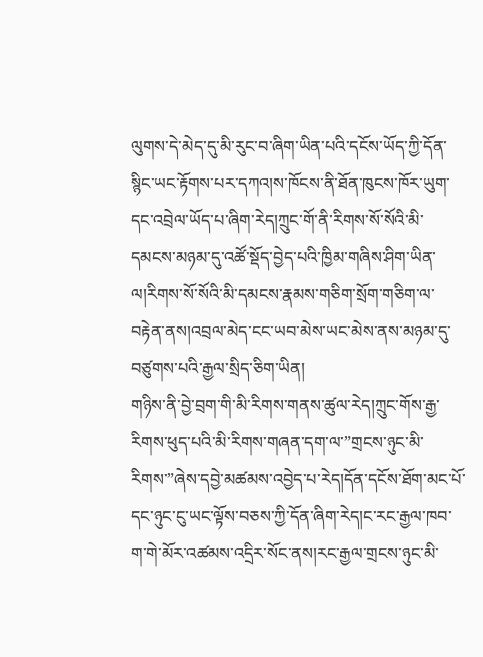ལུགས་དེ་མེད་དུ་མི་རུང་བ་ཞིག་ཡིན་པའི་དངོས་ཡོད་ཀྱི་དོན་སྙིང་ཡང་རྟོགས་པར་དཀའ།ས་ཁོངས་ནི་ཐོན་ཁུངས་ཁོར་ཡུག་དང་འབྲེལ་ཡོད་པ་ཞིག་རེད།ཀྲུང་གོ་ནི་རིགས་སོ་སོའི་མི་དམངས་མཉམ་དུ་འཚོ་སྡོད་བྱེད་པའི་ཁྱིམ་གཞིས་ཤིག་ཡིན་ལ།རིགས་སོ་སོའི་མི་དམངས་རྣམས་གཅིག་སྲོག་གཅིག་ལ་བརྟེན་ནས།འབྲལ་མེད་ངང་ཡབ་མེས་ཡང་མེས་ནས་མཉམ་དུ་བཙུགས་པའི་རྒྱལ་སྲིད་ཅིག་ཡིན།
གཉིས་ནི་བྱེ་བྲག་གི་མི་རིགས་གནས་ཚུལ་རེད།ཀྲུང་གོས་རྒྱ་རིགས་ཕུད་པའི་མི་རིགས་གཞན་དག་ལ་”གྲངས་ཉུང་མི་རིགས་”ཞེས་དབྱེ་མཚམས་འབྱེད་པ་རེད།དོན་དངོས་ཐོག་མང་པོ་དང་ཉུང་ངུ་ཡང་ལྟོས་བཅས་ཀྱི་དོན་ཞིག་རེད།ང་རང་རྒྱལ་ཁབ་ག་གེ་མོར་འཚམས་འདྲིར་སོང་ནས།རང་རྒྱལ་གྲངས་ཉུང་མི་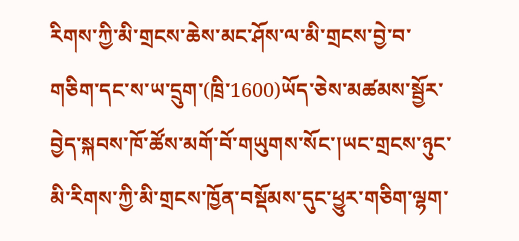རིགས་ཀྱི་མི་གྲངས་ཆེས་མང་ཤོས་ལ་མི་གྲངས་བྱེ་བ་གཅིག་དང་ས་ཡ་དྲུག་(ཁྲི་1600)ཡོད་ཅེས་མཚམས་སྦྱོར་བྱེད་སྐབས་ཁོ་ཚོས་མགོ་བོ་གཡུགས་སོང་།ཡང་གྲངས་ཉུང་མི་རིགས་ཀྱི་མི་གྲངས་ཁྱོན་བསྡོམས་དུང་ཕྱུར་གཅིག་ལྷག་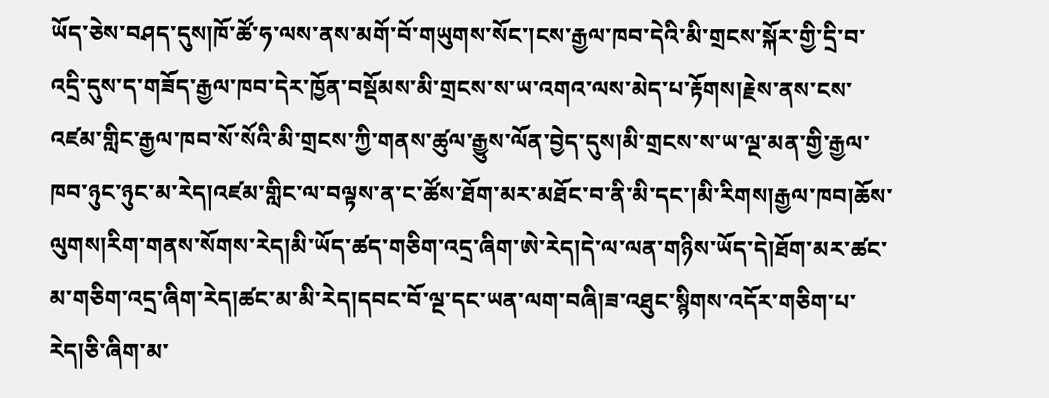ཡོད་ཅེས་བཤད་དུས།ཁོ་ཚོ་ཧ་ལས་ནས་མགོ་བོ་གཡུགས་སོང་།ངས་རྒྱལ་ཁབ་དེའི་མི་གྲངས་སྐོར་གྱི་དྲི་བ་འདྲི་དུས་ད་གཟོད་རྒྱལ་ཁབ་དེར་ཁྱོན་བསྡོམས་མི་གྲངས་ས་ཡ་འགའ་ལས་མེད་པ་རྟོགས།རྗེས་ནས་ངས་འཛམ་གླིང་རྒྱལ་ཁབ་སོ་སོའི་མི་གྲངས་ཀྱི་གནས་ཚུལ་རྒྱུས་ལོན་བྱེད་དུས།མི་གྲངས་ས་ཡ་ལྔ་མན་གྱི་རྒྱལ་ཁབ་ཉུང་ཉུང་མ་རེད།འཛམ་གླིང་ལ་བལྟས་ན་ང་ཚོས་ཐོག་མར་མཐོང་བ་ནི་མི་དང་།མི་རིགས།རྒྱལ་ཁབ།ཆོས་ལུགས།རིག་གནས་སོགས་རེད།མི་ཡོད་ཚད་གཅིག་འདྲ་ཞིག་ཨེ་རེད།དེ་ལ་ལན་གཉིས་ཡོད་དེ།ཐོག་མར་ཚང་མ་གཅིག་འདྲ་ཞིག་རེད།ཚང་མ་མི་རེད།དབང་བོ་ལྔ་དང་ཡན་ལག་བཞི།ཟ་འཐུང་སྙིགས་འདོར་གཅིག་པ་རེད།ཅི་ཞིག་མ་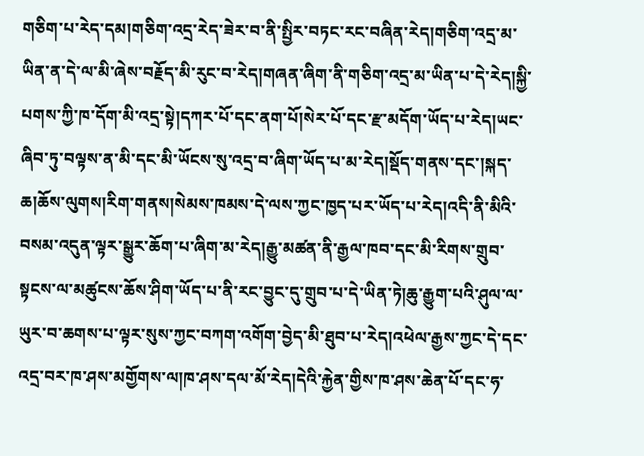གཅིག་པ་རེད་དམ།གཅིག་འདྲ་རེད་ཟེར་བ་ནི་སྤྱིར་བཏང་རང་བཞིན་རེད།གཅིག་འདྲ་མ་ཡིན་ན་དེ་ལ་མི་ཞེས་བརྗོད་མི་རུང་བ་རེད།གཞན་ཞིག་ནི་གཅིག་འདྲ་མ་ཡིན་པ་དེ་རེད།སྐྱི་པགས་ཀྱི་ཁ་དོག་མི་འདྲ་སྟེ།དཀར་པོ་དང་ནག་པོ།སེར་པོ་དང་རྫ་མདོག་ཡོད་པ་རེད།ཡང་ཞིབ་ཏུ་བལྟས་ན་མི་དང་མི་ཡོངས་སུ་འདྲ་བ་ཞིག་ཡོད་པ་མ་རེད།སྡོད་གནས་དང་།སྐད་ཆ།ཆོས་ལུགས།རིག་གནས།སེམས་ཁམས་དེ་ལས་ཀྱང་ཁྱད་པར་ཡོད་པ་རེད།འདི་ནི་མིའི་བསམ་འདུན་ལྟར་སྒྱུར་ཆོག་པ་ཞིག་མ་རེད།རྒྱུ་མཚན་ནི་རྒྱལ་ཁབ་དང་མི་རིགས་གྲུབ་སྟངས་ལ་མཚུངས་ཆོས་ཤིག་ཡོད་པ་ནི་རང་བྱུང་དུ་གྲུབ་པ་དེ་ཡིན་ཏེ།ཆུ་རྒྱུག་པའི་ཤུལ་ལ་ཡུར་བ་ཆགས་པ་ལྟར་སུས་ཀྱང་བཀག་འགོག་བྱེད་མི་ཐུབ་པ་རེད།འཕེལ་རྒྱས་ཀྱང་དེ་དང་འདྲ་བར་ཁ་ཤས་མགྱོགས་ལ།ཁ་ཤས་དལ་མོ་རེད།དེའི་རྐྱེན་གྱིས་ཁ་ཤས་ཆེན་པོ་དང་ཧ་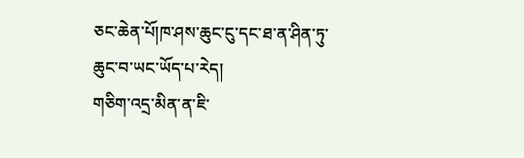ཅང་ཆེན་པོ།ཁ་ཤས་ཆུང་ངུ་དང་ཐ་ན་ཤིན་ཏུ་ཆུང་བ་ཡང་ཡོད་པ་རེད།
གཅིག་འདྲ་མིན་ན་ཇི་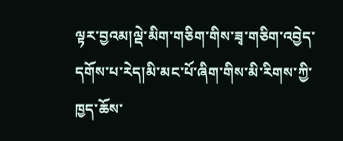ལྟར་བྱའམ།ལྡེ་མིག་གཅིག་གིས་ཟྭ་གཅིག་འབྱེད་དགོས་པ་རེད།མི་མང་པོ་ཞིག་གིས་མི་རིགས་ཀྱི་ཁྱད་ཆོས་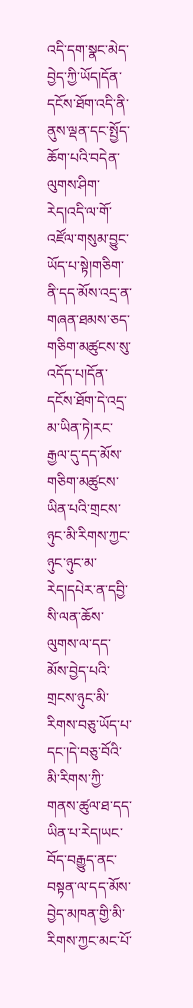འདི་དག་སྣང་མེད་བྱེད་ཀྱི་ཡོད།དོན་དངོས་ཐོག་འདི་ནི་ནུས་ལྡན་དང་སྤྱོད་ཆོག་པའི་བདེན་ལུགས་ཤིག་རེད།འདི་ལ་གོ་འཛོལ་གསུམ་བྱུང་ཡོད་པ་སྟེ།གཅིག་ནི་དད་མོས་འདྲ་ན་གཞན་ཐམས་ཅད་གཅིག་མཚུངས་སུ་འདོད་པ།དོན་དངོས་ཐོག་དེ་འདྲ་མ་ཡིན་ཏེ།རང་རྒྱལ་དུ་དད་མོས་གཅིག་མཚུངས་ཡིན་པའི་གྲངས་ཉུང་མི་རིགས་ཀྱང་ཉུང་ཉུང་མ་རེད།དཔེར་ན་དབྱི་སི་ལན་ཆོས་ལུགས་ལ་དད་མོས་བྱེད་པའི་གྲངས་ཉུང་མི་རིགས་བཅུ་ཡོད་པ་དང་།དེ་བཅུ་བོའི་མི་རིགས་ཀྱི་གནས་ཚུལ་ཐ་དད་ཡིན་པ་རེད།ཡང་བོད་བརྒྱུད་ནང་བསྟན་ལ་དད་མོས་བྱེད་མཁན་གྱི་མི་རིགས་ཀྱང་མང་པོ་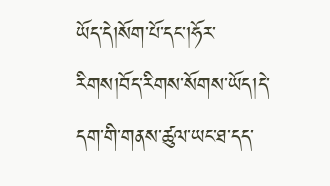ཡོད་དེ།སོག་པོ་དང་།ཧོར་རིགས།བོད་རིགས་སོགས་ཡོད།དེ་དག་གི་གནས་ཚུལ་ཡང་ཐ་དད་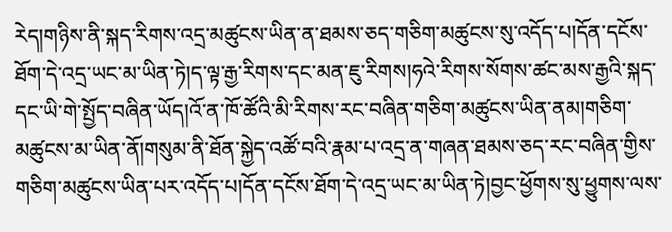རེད།གཉིས་ནི་སྐད་རིགས་འདྲ་མཚུངས་ཡིན་ན་ཐམས་ཅད་གཅིག་མཚུངས་སུ་འདོད་པ།དོན་དངོས་ཐོག་དེ་འདྲ་ཡང་མ་ཡིན་ཏེ།ད་ལྟ་རྒྱ་རིགས་དང་མན་ཇུ་རིགས།ཧའེ་རིགས་སོགས་ཚང་མས་རྒྱའི་སྐད་དང་ཡི་གེ་སྤྱོད་བཞིན་ཡོད།འོ་ན་ཁོ་ཚོའི་མི་རིགས་རང་བཞིན་གཅིག་མཚུངས་ཡིན་ནམ།གཅིག་མཚུངས་མ་ཡིན་ནོ།གསུམ་ནི་ཐོན་སྐྱེད་འཚོ་བའི་རྣམ་པ་འདྲ་ན་གཞན་ཐམས་ཅད་རང་བཞིན་གྱིས་གཅིག་མཚུངས་ཡིན་པར་འདོད་པ།དོན་དངོས་ཐོག་དེ་འདྲ་ཡང་མ་ཡིན་ཏེ།བྱང་ཕྱོགས་སུ་ཕྱུགས་ལས་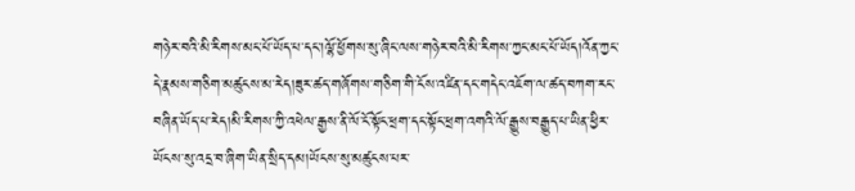གཉེར་བའི་མི་རིགས་མང་པོ་ཡོད་པ་དང་།ལྷོ་ཕྱོགས་སུ་ཞིང་ལས་གཉེར་བའི་མི་རིགས་ཀྱང་མང་པོ་ཡོད།འོན་ཀྱང་དེ་རྣམས་གཅིག་མཚུངས་མ་རེད།ཟུར་ཚད་གཞོགས་གཅིག་གི་ངོས་འཛིན་དང་གདེང་འཇོག་ལ་ཚད་བཀག་རང་བཞིན་ཡོད་པ་རེད།མི་རིགས་ཀྱི་འཕེལ་རྒྱས་ནི་ལོ་ངོ་སྟོང་ཕྲག་དང་སྟོང་ཕྲག་འགའི་ལོ་རྒྱུས་བརྒྱུད་པ་ཡིན་ཕྱིར་ཡོངས་སུ་འདྲ་བ་ཞིག་ཡིན་སྲིད་དམ།ཡོངས་སུ་མཚུངས་པར་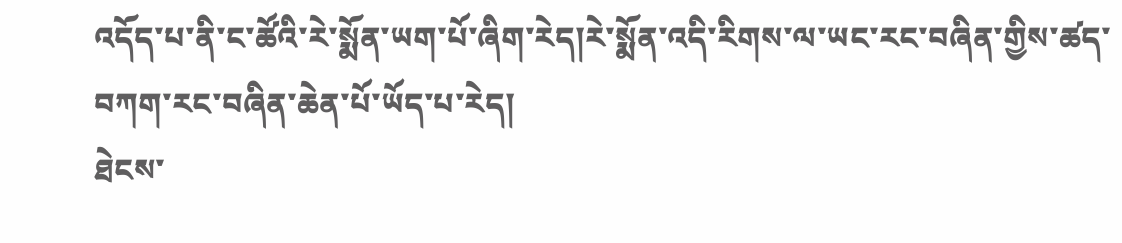འདོད་པ་ནི་ང་ཚོའི་རེ་སྨོན་ཡག་པོ་ཞིག་རེད།རེ་སྨོན་འདི་རིགས་ལ་ཡང་རང་བཞིན་གྱིས་ཚད་བཀག་རང་བཞིན་ཆེན་པོ་ཡོད་པ་རེད།
ཐེངས་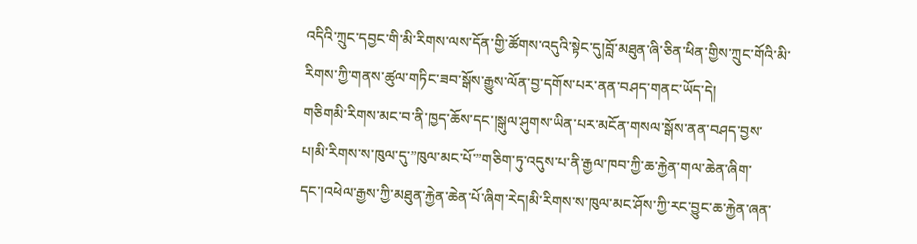འདིའི་ཀྲུང་དབྱང་གི་མི་རིགས་ལས་དོན་གྱི་ཚོགས་འདུའི་སྟེང་དུ།བློ་མཐུན་ཞི་ཅིན་ཕིན་གྱིས་ཀྲུང་གོའི་མི་རིགས་ཀྱི་གནས་ཚུལ་གཏིང་ཟབ་སྒོས་རྒྱུས་ལོན་བྱ་དགོས་པར་ནན་བཤད་གནང་ཡོད་དེ།
གཅིགམི་རིགས་མང་བ་ནི་ཁྱད་ཆོས་དང་།སྒུལ་ཤུགས་ཡིན་པར་མངོན་གསལ་སྒོས་ནན་བཤད་བྱས་པ།མི་རིགས་ས་ཁུལ་དུ་”ཁུལ་མང་པོ་”གཅིག་ཏུ་འདུས་པ་ནི་རྒྱལ་ཁབ་ཀྱི་ཆ་རྐྱེན་གལ་ཆེན་ཞིག་དང་།འཕེལ་རྒྱས་ཀྱི་མཐུན་རྐྱེན་ཆེན་པོ་ཞིག་རེད།མི་རིགས་ས་ཁུལ་མང་ཤོས་ཀྱི་རང་བྱུང་ཆ་རྐྱེན་ཞན་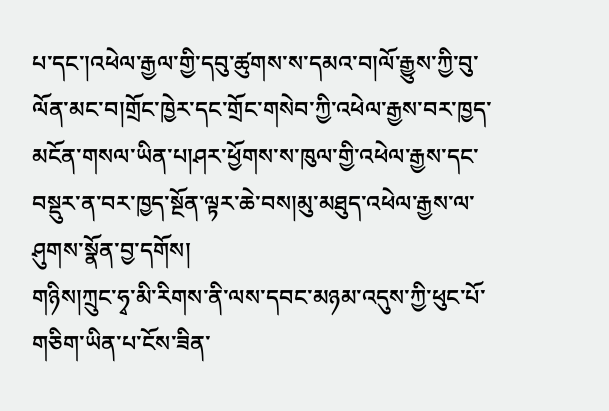པ་དང་།འཕེལ་རྒྱལ་གྱི་དབུ་ཚུགས་ས་དམའ་བ།ལོ་རྒྱུས་ཀྱི་བུ་ལོན་མང་བ།གྲོང་ཁྱེར་དང་གྲོང་གསེབ་ཀྱི་འཕེལ་རྒྱས་བར་ཁྱད་མངོན་གསལ་ཡིན་པ།ཤར་ཕྱོགས་ས་ཁུལ་གྱི་འཕེལ་རྒྱས་དང་བསྡུར་ན་བར་ཁྱད་སྔོན་ལྟར་ཆེ་བས།མུ་མཐུད་འཕེལ་རྒྱས་ལ་ཤུགས་སྣོན་བྱ་དགོས།
གཉིས།ཀྲུང་ཧྭ་མི་རིགས་ནི་ལས་དབང་མཉམ་འདུས་ཀྱི་ཕུང་པོ་གཅིག་ཡིན་པ་ངོས་ཟིན་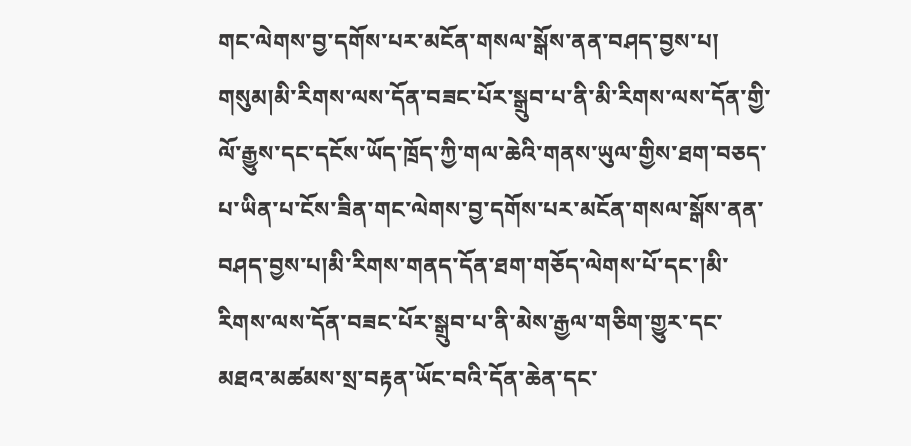གང་ལེགས་བྱ་དགོས་པར་མངོན་གསལ་སྒོས་ནན་བཤད་བྱས་པ།
གསུམ།མི་རིགས་ལས་དོན་བཟང་པོར་སྒྲུབ་པ་ནི་མི་རིགས་ལས་དོན་གྱི་ལོ་རྒྱུས་དང་དངོས་ཡོད་ཁྲོད་ཀྱི་གལ་ཆེའི་གནས་ཡུལ་གྱིས་ཐག་བཅད་པ་ཡིན་པ་ངོས་ཟིན་གང་ལེགས་བྱ་དགོས་པར་མངོན་གསལ་སྒོས་ནན་བཤད་བྱས་པ།མི་རིགས་གནད་དོན་ཐག་གཅོད་ལེགས་པོ་དང་།མི་རིགས་ལས་དོན་བཟང་པོར་སྒྲུབ་པ་ནི་མེས་རྒྱལ་གཅིག་གྱུར་དང་མཐའ་མཚམས་སྲ་བརྟན་ཡོང་བའི་དོན་ཆེན་དང་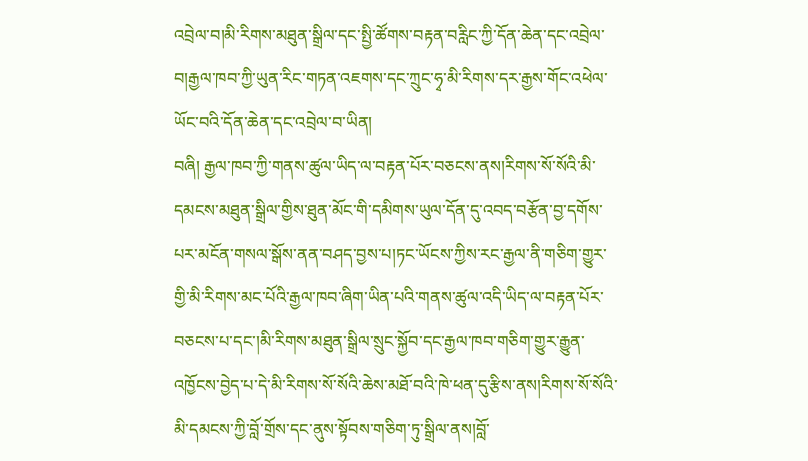འབྲེལ་བ།མི་རིགས་མཐུན་སྒྲིལ་དང་སྤྱི་ཚོགས་བརྟན་བརླིང་ཀྱི་དོན་ཆེན་དང་འབྲེལ་བ།རྒྱལ་ཁབ་ཀྱི་ཡུན་རིང་གཏན་འཇགས་དང་ཀྲུང་ཧྭ་མི་རིགས་དར་རྒྱས་གོང་འཕེལ་ཡོང་བའི་དོན་ཆེན་དང་འབྲེལ་བ་ཡིན།
བཞི། རྒྱལ་ཁབ་ཀྱི་གནས་ཚུལ་ཡིད་ལ་བརྟན་པོར་བཅངས་ནས།རིགས་སོ་སོའི་མི་དམངས་མཐུན་སྒྲིལ་གྱིས་ཐུན་མོང་གི་དམིགས་ཡུལ་དོན་དུ་འབད་བརྩོན་བྱ་དགོས་པར་མངོན་གསལ་སྒོས་ནན་བཤད་བྱས་པ།ཏང་ཡོངས་ཀྱིས་རང་རྒྱལ་ནི་གཅིག་གྱུར་གྱི་མི་རིགས་མང་པོའི་རྒྱལ་ཁབ་ཞིག་ཡིན་པའི་གནས་ཚུལ་འདི་ཡིད་ལ་བརྟན་པོར་བཅངས་པ་དང་།མི་རིགས་མཐུན་སྒྲིལ་སྲུང་སྐྱོབ་དང་རྒྱལ་ཁབ་གཅིག་གྱུར་རྒྱུན་འཁྱོངས་བྱེད་པ་དེ་མི་རིགས་སོ་སོའི་ཆེས་མཐོ་བའི་ཁེ་ཕན་དུ་རྩིས་ནས།རིགས་སོ་སོའི་མི་དམངས་ཀྱི་བློ་གྲོས་དང་ནུས་སྟོབས་གཅིག་ཏུ་སྒྲིལ་ནས།བློ་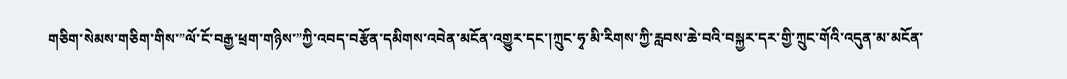གཅིག་སེམས་གཅིག་གིས་”ལོ་ངོ་བརྒྱ་ཕྲག་གཉིས་”ཀྱི་འབད་བརྩོན་དམིགས་འབེན་མངོན་འགྱུར་དང་།ཀྲུང་ཧྭ་མི་རིགས་ཀྱི་རླབས་ཆེ་བའི་བསྐྱར་དར་གྱི་ཀྲུང་གོའི་འདུན་མ་མངོན་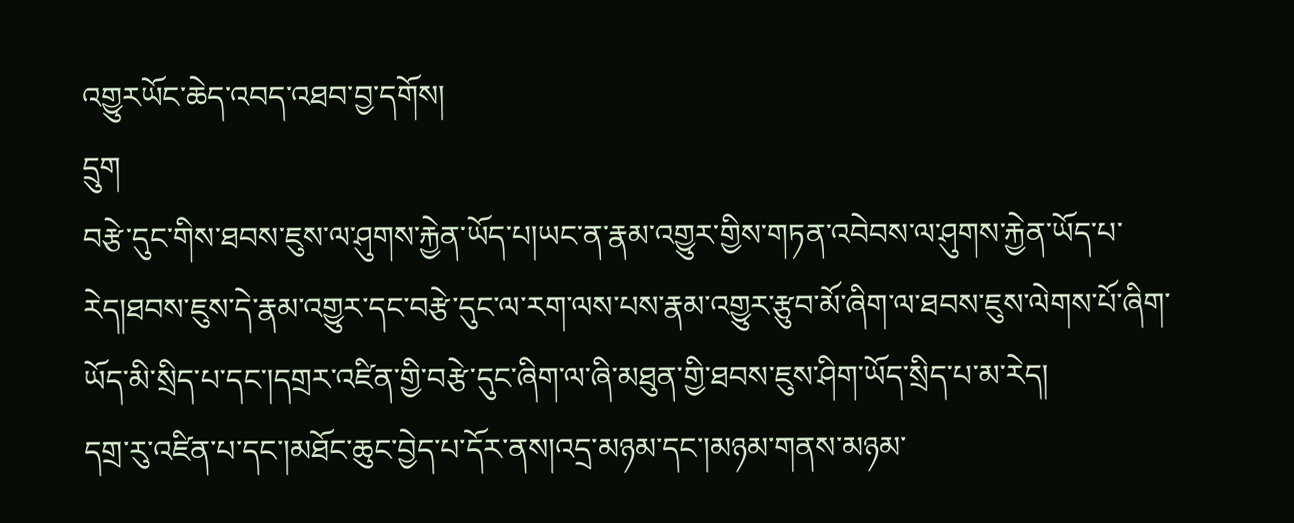འགྱུརཡོང་ཆེད་འབད་འཐབ་བྱ་དགོས།
དྲུག
བརྩེ་དུང་གིས་ཐབས་ཇུས་ལ་ཤུགས་རྐྱེན་ཡོད་པ།ཡང་ན་རྣམ་འགྱུར་གྱིས་གཏན་འབེབས་ལ་ཤུགས་རྐྱེན་ཡོད་པ་རེད།ཐབས་ཇུས་དེ་རྣམ་འགྱུར་དང་བརྩེ་དུང་ལ་རག་ལས་པས་རྣམ་འགྱུར་རྩུབ་མོ་ཞིག་ལ་ཐབས་ཇུས་ལེགས་པོ་ཞིག་ཡོད་མི་སྲིད་པ་དང་།དགྲར་འཛིན་གྱི་བརྩེ་དུང་ཞིག་ལ་ཞི་མཐུན་གྱི་ཐབས་ཇུས་ཤིག་ཡོད་སྲིད་པ་མ་རེད།
དགྲ་རུ་འཛིན་པ་དང་།མཐོང་ཆུང་བྱེད་པ་དོར་ནས།འདྲ་མཉམ་དང་།མཉམ་གནས་མཉམ་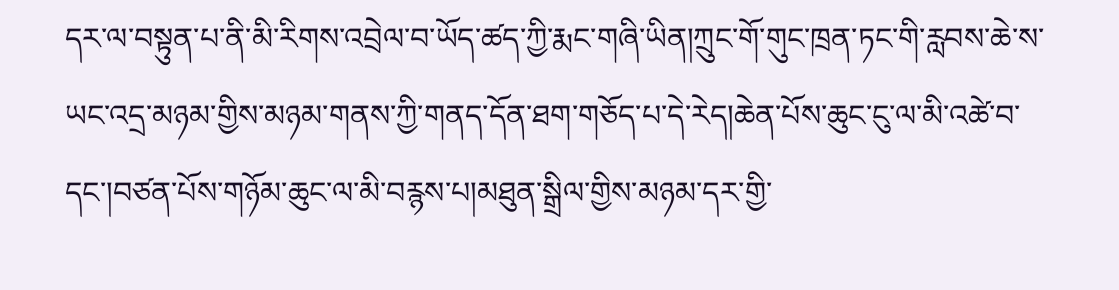དར་ལ་བསྟུན་པ་ནི་མི་རིགས་འབྲེལ་བ་ཡོད་ཚད་ཀྱི་རྨང་གཞི་ཡིན།ཀྲུང་གོ་གུང་ཁྲན་ཏང་གི་རླབས་ཆེ་ས་ཡང་འདྲ་མཉམ་གྱིས་མཉམ་གནས་ཀྱི་གནད་དོན་ཐག་གཅོད་པ་དེ་རེད།ཆེན་པོས་ཆུང་ངུ་ལ་མི་འཚེ་བ་དང་།བཙན་པོས་གཉོམ་ཆུང་ལ་མི་བརྙས་པ།མཐུན་སྒྲིལ་གྱིས་མཉམ་དར་གྱི་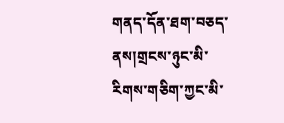གནད་དོན་ཐག་བཅད་ནས།གྲངས་ཉུང་མི་རིགས་གཅིག་ཀྱང་མི་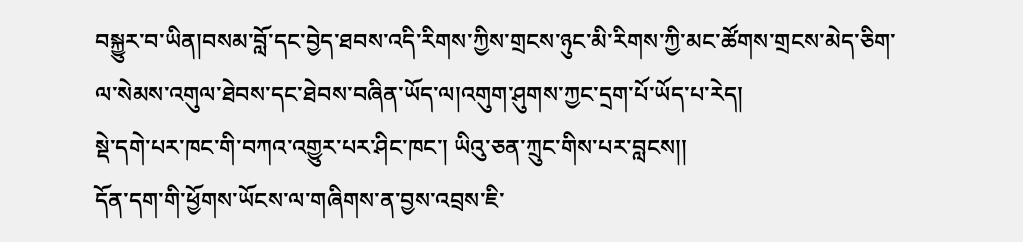བསྐྱུར་བ་ཡིན།བསམ་བློ་དང་བྱེད་ཐབས་འདི་རིགས་ཀྱིས་གྲངས་ཉུང་མི་རིགས་ཀྱི་མང་ཚོགས་གྲངས་མེད་ཅིག་ལ་སེམས་འགུལ་ཐེབས་དང་ཐེབས་བཞིན་ཡོད་ལ།འགུག་ཤུགས་ཀྱང་དྲག་པོ་ཡོད་པ་རེད།
སྡེ་དགེ་པར་ཁང་གི་བཀའ་འགྱུར་པར་ཤིང་ཁང་། ཡིའུ་ཅན་ཀྲུང་གིས་པར་བླངས།།
དོན་དག་གི་ཕྱོགས་ཡོངས་ལ་གཞིགས་ན་བྱས་འབྲས་ཇི་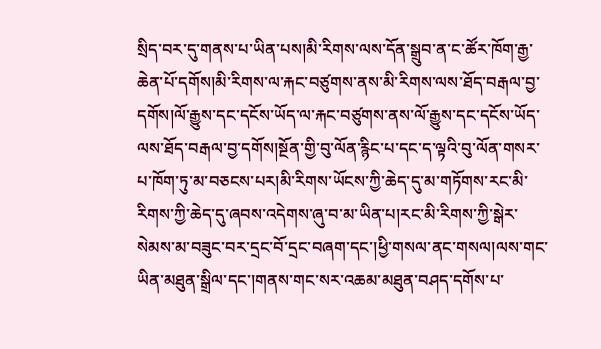སྲིད་བར་དུ་གནས་པ་ཡིན་པས།མི་རིགས་ལས་དོན་སྒྲུབ་ན་ང་ཚོར་ཁོག་རྒྱ་ཆེན་པོ་དགོས།མི་རིགས་ལ་རྐང་བཙུགས་ནས་མི་རིགས་ལས་ཐོད་བརྒལ་བྱ་དགོས།ལོ་རྒྱུས་དང་དངོས་ཡོད་ལ་རྐང་བཙུགས་ནས་ལོ་རྒྱུས་དང་དངོས་ཡོད་ལས་ཐོད་བརྒལ་བྱ་དགོས།སྔོན་གྱི་བུ་ལོན་རྙིང་པ་དང་ད་ལྟའི་བུ་ལོན་གསར་པ་ཁོག་ཏུ་མ་བཅངས་པར།མི་རིགས་ཡོངས་ཀྱི་ཆེད་དུ་མ་གཏོགས་རང་མི་རིགས་ཀྱི་ཆེད་དུ་ཞབས་འདེགས་ཞུ་བ་མ་ཡིན་པ།རང་མི་རིགས་ཀྱི་སྒེར་སེམས་མ་བཟུང་བར་དྲང་བོ་དྲང་བཞག་དང་།ཕྱི་གསལ་ནང་གསལ།ལས་གང་ཡིན་མཐུན་སྒྲིལ་དང་།གནས་གང་སར་འཆམ་མཐུན་བཤད་དགོས་པ་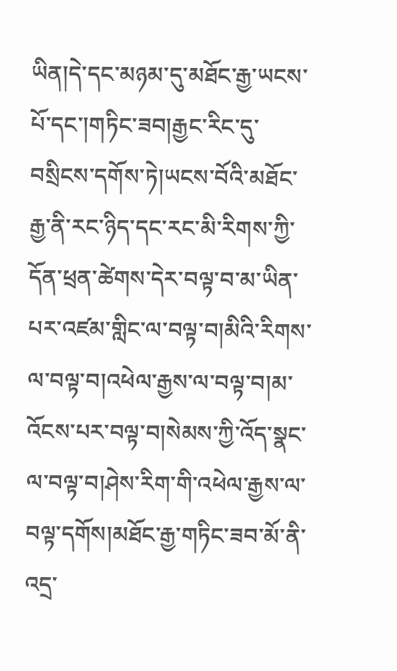ཡིན།དེ་དང་མཉམ་དུ་མཐོང་རྒྱ་ཡངས་པོ་དང་།གཏིང་ཟབ།རྒྱང་རིང་དུ་བསྲིངས་དགོས་ཏེ།ཡངས་བོའི་མཐོང་རྒྱ་ནི་རང་ཉིད་དང་རང་མི་རིགས་ཀྱི་དོན་ཕྲན་ཚེགས་དེར་བལྟ་བ་མ་ཡིན་པར་འཛམ་གླིང་ལ་བལྟ་བ།མིའི་རིགས་ལ་བལྟ་བ།འཕེལ་རྒྱས་ལ་བལྟ་བ།མ་འོངས་པར་བལྟ་བ།སེམས་ཀྱི་འོད་སྣང་ལ་བལྟ་བ།ཤེས་རིག་གི་འཕེལ་རྒྱས་ལ་བལྟ་དགོས།མཐོང་རྒྱ་གཏིང་ཟབ་མོ་ནི་འདྲ་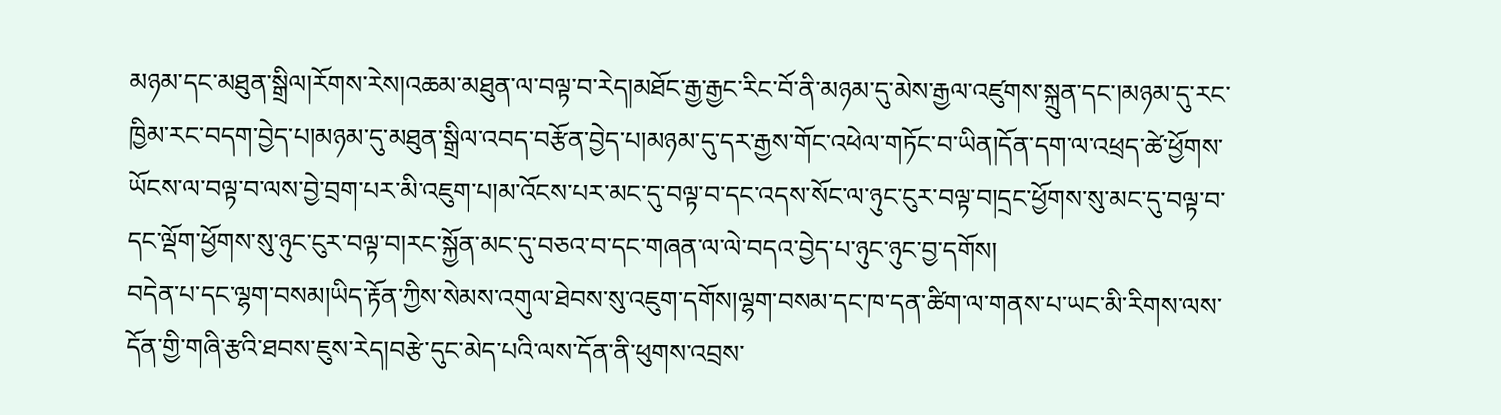མཉམ་དང་མཐུན་སྒྲིལ།རོགས་རེས།འཆམ་མཐུན་ལ་བལྟ་བ་རེད།མཐོང་རྒྱ་རྒྱང་རིང་བོ་ནི་མཉམ་དུ་མེས་རྒྱལ་འཛུགས་སྐྲུན་དང་།མཉམ་དུ་རང་ཁྱིམ་རང་བདག་བྱེད་པ།མཉམ་དུ་མཐུན་སྒྲིལ་འབད་བརྩོན་བྱེད་པ།མཉམ་དུ་དར་རྒྱས་གོང་འཕེལ་གཏོང་བ་ཡིན།དོན་དག་ལ་འཕྲད་ཚེ་ཕྱོགས་ཡོངས་ལ་བལྟ་བ་ལས་བྱེ་བྲག་པར་མི་འཇུག་པ།མ་འོངས་པར་མང་དུ་བལྟ་བ་དང་འདས་སོང་ལ་ཉུང་ངུར་བལྟ་བ།དྲང་ཕྱོགས་སུ་མང་དུ་བལྟ་བ་དང་ལྡོག་ཕྱོགས་སུ་ཉུང་ངུར་བལྟ་བ།རང་སྐྱོན་མང་དུ་བཅའ་བ་དང་གཞན་ལ་ལེ་བདའ་བྱེད་པ་ཉུང་ཉུང་བྱ་དགོས།
བདེན་པ་དང་ལྷག་བསམ།ཡིད་རྟོན་ཀྱིས་སེམས་འགུལ་ཐེབས་སུ་འཇུག་དགོས།ལྷག་བསམ་དང་ཁ་དན་ཚིག་ལ་གནས་པ་ཡང་མི་རིགས་ལས་དོན་གྱི་གཞི་རྩའི་ཐབས་ཇུས་རེད།བརྩེ་དུང་མེད་པའི་ལས་དོན་ནི་ཕུགས་འབྲས་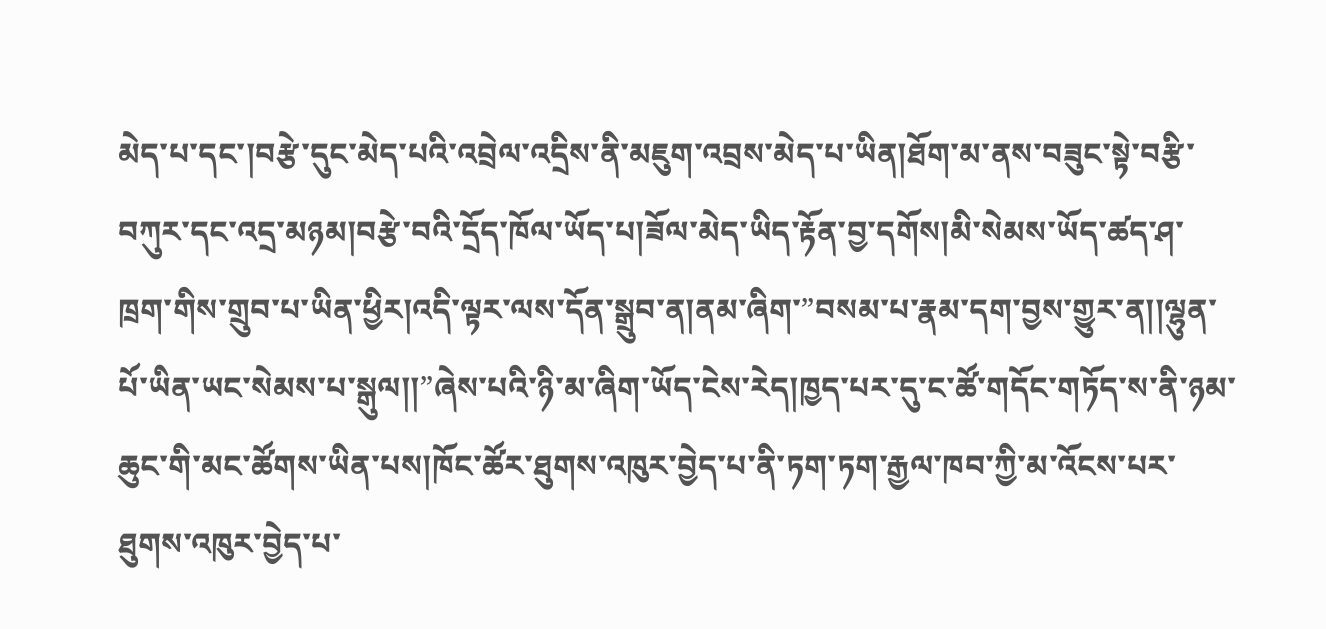མེད་པ་དང་།བརྩེ་དུང་མེད་པའི་འབྲེལ་འདྲིས་ནི་མཇུག་འབྲས་མེད་པ་ཡིན།ཐོག་མ་ནས་བཟུང་སྟེ་བརྩི་བཀུར་དང་འདྲ་མཉམ།བརྩེ་བའི་དྲོད་ཁོལ་ཡོད་པ།ཟོལ་མེད་ཡིད་རྟོན་བྱ་དགོས།མི་སེམས་ཡོད་ཚད་ཤ་ཁྲག་གིས་གྲུབ་པ་ཡིན་ཕྱིར།འདི་ལྟར་ལས་དོན་སྒྲུབ་ན།ནམ་ཞིག་”བསམ་པ་རྣམ་དག་བྱས་གྱུར་ན།།ལྷུན་པོ་ཡིན་ཡང་སེམས་པ་སྒུལ།།”ཞེས་པའི་ཉི་མ་ཞིག་ཡོད་ངེས་རེད།ཁྱད་པར་དུ་ང་ཚོ་གདོང་གཏོད་ས་ནི་ཉམ་ཆུང་གི་མང་ཚོགས་ཡིན་པས།ཁོང་ཚོར་ཐུགས་འཁུར་བྱེད་པ་ནི་ཏག་ཏག་རྒྱལ་ཁབ་ཀྱི་མ་འོངས་པར་ཐུགས་འཁུར་བྱེད་པ་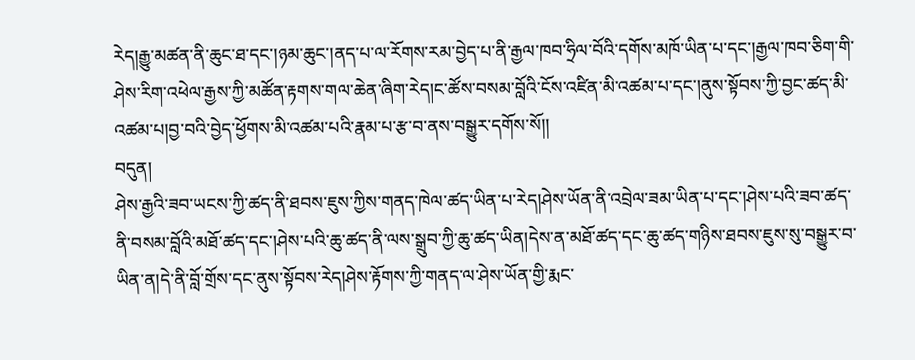རེད།རྒྱུ་མཚན་ནི་ཆུང་ཐ་དང་།ཉམ་ཆུང་།ནད་པ་ལ་རོགས་རམ་བྱེད་པ་ནི་རྒྱལ་ཁབ་ཧྲིལ་བོའི་དགོས་མཁོ་ཡིན་པ་དང་།རྒྱལ་ཁབ་ཅིག་གི་ཤེས་རིག་འཕེལ་རྒྱས་ཀྱི་མཚོན་རྟགས་གལ་ཆེན་ཞིག་རེད།ང་ཚོས་བསམ་བློའི་ངོས་འཛིན་མི་འཚམ་པ་དང་།ནུས་སྟོབས་ཀྱི་བྱང་ཚད་མི་འཚམ་པ།བྱ་བའི་བྱེད་ཕྱོགས་མི་འཚམ་པའི་རྣམ་པ་རྩ་བ་ནས་བསྒྱུར་དགོས་སོ།།
བདུན།
ཤེས་རྒྱའི་ཟབ་ཡངས་ཀྱི་ཚད་ནི་ཐབས་ཇུས་ཀྱིས་གནད་ཁེལ་ཚད་ཡིན་པ་རེད།ཤེས་ཡོན་ནི་འབྲེལ་ཟམ་ཡིན་པ་དང་།ཤེས་པའི་ཟབ་ཚད་ནི་བསམ་བློའི་མཐོ་ཚད་དང་།ཤེས་པའི་ཆུ་ཚད་ནི་ལས་སྒྲུབ་ཀྱི་ཆུ་ཚད་ཡིན།དེས་ན་མཐོ་ཚད་དང་ཆུ་ཚད་གཉིས་ཐབས་ཇུས་སུ་བསྒྱུར་བ་ཡིན་ན།དེ་ནི་བློ་གྲོས་དང་ནུས་སྟོབས་རེད།ཤེས་རྟོགས་ཀྱི་གནད་ལ་ཤེས་ཡོན་གྱི་རྨང་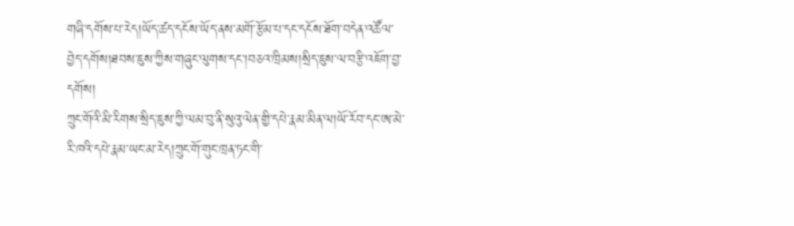གཞི་དགོས་པ་རེད།ཡོད་ཚད་དངོས་ཡོད་ནས་མགོ་རྩོམ་པ་དང་དངོས་ཐོག་བདེན་འཚོལ་བྱེད་དགོས།ཐབས་ཇུས་ཀྱིས་གཞུང་ལུགས་དང་།བཅའ་ཁྲིམས།སྲིད་ཇུས་ལ་བརྩི་འཇོག་བྱ་དགོས།
ཀྲུང་གོའི་མི་རིགས་སྲིད་ཇུས་ཀྱི་ལམ་བུ་ནི་སུའུ་ལེན་གྱི་དཔེ་རྣམ་མིན་ལ།ཡོ་རོབ་དང་ཨ་མེ་རི་ཁའི་དཔེ་རྣམ་ཡང་མ་རེད།ཀྲུང་གོ་གུང་ཁྲན་ཏང་གི་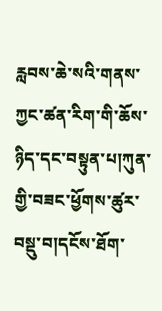རླབས་ཆེ་སའི་གནས་ཀྱང་ཚན་རིག་གི་ཆོས་ཉིད་དང་བསྟུན་པ།ཀུན་གྱི་བཟང་ཕྱོགས་ཚུར་བསྡུ་བ།དངོས་ཐོག་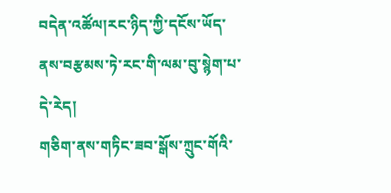བདེན་འཚོལ།རང་ཉིད་ཀྱི་དངོས་ཡོད་ནས་བརྩམས་ཏེ་རང་གི་ལམ་བུ་སྙེག་པ་དེ་རེད།
གཅིག་ནས་གཏིང་ཟབ་སྒོས་ཀྲུང་གོའི་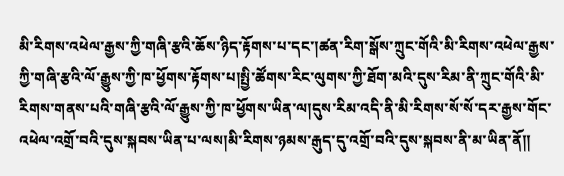མི་རིགས་འཕེལ་རྒྱས་ཀྱི་གཞི་རྩའི་ཆོས་ཉིད་རྟོགས་པ་དང་།ཚན་རིག་སྒོས་ཀྲུང་གོའི་མི་རིགས་འཕེལ་རྒྱས་ཀྱི་གཞི་རྩའི་ལོ་རྒྱུས་ཀྱི་ཁ་ཕྱོགས་རྟོགས་པ།སྤྱི་ཚོགས་རིང་ལུགས་ཀྱི་ཐོག་མའི་དུས་རིམ་ནི་ཀྲུང་གོའི་མི་རིགས་གནས་པའི་གཞི་རྩའི་ལོ་རྒྱུས་ཀྱི་ཁ་ཕྱོགས་ཡིན་ལ།དུས་རིམ་འདི་ནི་མི་རིགས་སོ་སོ་དར་རྒྱས་གོང་འཕེལ་འགྲོ་བའི་དུས་སྐབས་ཡིན་པ་ལས།མི་རིགས་ཉམས་རྒུད་དུ་འགྲོ་བའི་དུས་སྐབས་ནི་མ་ཡིན་ནོ།།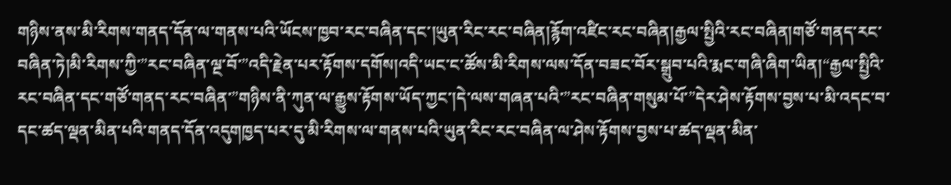གཉིས་ནས་མི་རིགས་གནད་དོན་ལ་གནས་པའི་ཡོངས་ཁྱབ་རང་བཞིན་དང་།ཡུན་རིང་རང་བཞིན།རྙོག་འཛིང་རང་བཞིན།རྒྱལ་སྤྱིའི་རང་བཞིན།གཙོ་གནད་རང་བཞིན་ཏེ།མི་རིགས་ཀྱི་”རང་བཞིན་ལྔ་བོ་”འདི་རྗེན་པར་རྟོགས་དགོས།འདི་ཡང་ང་ཚོས་མི་རིགས་ལས་དོན་བཟང་བོར་སྒྲུབ་པའི་རྨང་གཞི་ཞིག་ཡིན།“རྒྱལ་སྤྱིའི་རང་བཞིན་དང་གཙོ་གནད་རང་བཞིན་”གཉིས་ནི་ཀུན་ལ་རྒྱུས་རྟོགས་ཡོད་ཀྱང་།དེ་ལས་གཞན་པའི་”རང་བཞིན་གསུམ་པོ་”དེར་ཤེས་རྟོགས་བྱས་པ་མི་འདང་བ་དང་ཚད་ལྡན་མིན་པའི་གནད་དོན་འདུགཁྱད་པར་དུ་མི་རིགས་ལ་གནས་པའི་ཡུན་རིང་རང་བཞིན་ལ་ཤེས་རྟོགས་བྱས་པ་ཚད་ལྡན་མིན་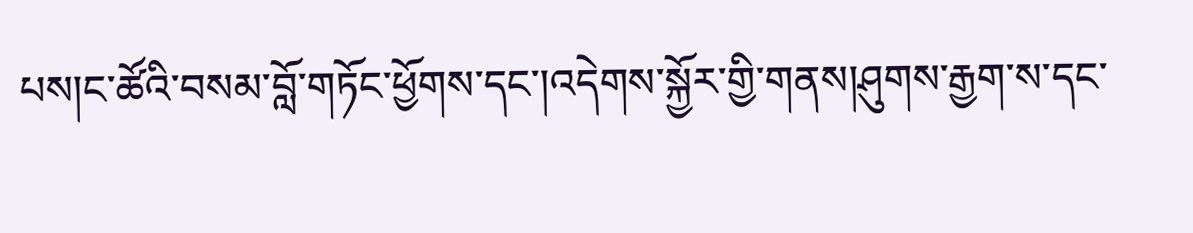པས།ང་ཚོའི་བསམ་བློ་གཏོང་ཕྱོགས་དང་།འདེགས་སྐྱོར་གྱི་གནས།ཤུགས་རྒྱག་ས་དང་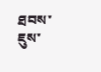ཐབས་ཇུས་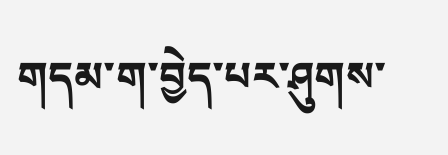གདམ་ག་བྱེད་པར་ཤུགས་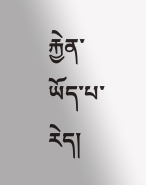རྐྱེན་ཡོད་པ་རེད།